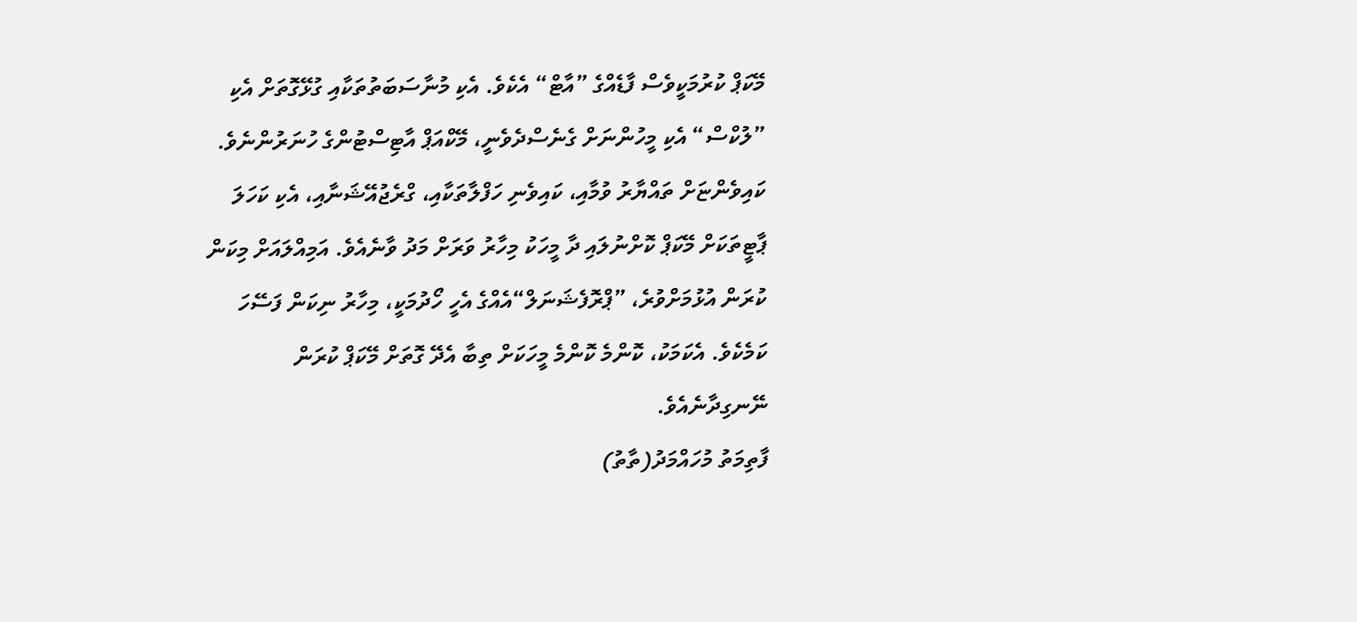މޭކަޕް ކުރުމަކީވެސް ފާޑެއްގެ ”އާޓް“ އެކެވެ. އެކި މުނާސަބަތުތަކާއި ގުޅޭގޮތަށް އެކި ”ލުކްސް“ އެކި މީހުންނަށް ގެނެސްދެވެނީ، މޭކްއަޕް އާޓިސްޓުންގެ ހުނަރުންނެވެ.
ކައިވެންޏަށް ތައްޔާރު ވުމާއި، ކައިވެނި ހަފްލާތަކާއި، ގްރެޖުއޭޝަނާއި، އެކި ކަހަލަ ޕާޓީތަކަށް މޭކަޕް ކޮށްނުލައި ދާ މީހަކު މިހާރު ވަރަށް މަދު ވާނެއެވެ. އަމިއްލައަށް މިކަން ކުރަން އުޅުމަށްވުރެ، ”ޕްރޮފެޝަނަލް“އެއްގެ އެހީ ހޯދުމަކީ، މިހާރު ނިކަން ފަސޭހަ ކަމެކެވެ. އެކަމަކު، ކޮންމެ ކޮންމެ މީހަކަށް ތިބާ އެދޭ ގޮތަށް މޭކަޕް ކުރަން ނޭނގިދާނެއެވެ.
ފާތިމަތު މުހައްމަދު(ތާތު)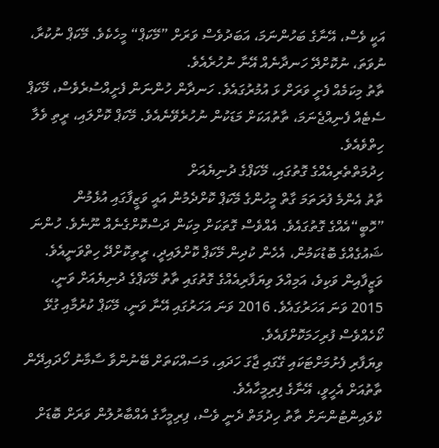އަކީ ވެސް، އޭނާގެ ބަހުންނަމަ، އަބަދުވެސް ވަރަށް ”މޭކަޕް“ މީހެކެވެ. މޭކަޕް ނުކުރާ، ނުވަތަ، ނުކޮށްދޭ ހަނދާނެއް އޭނާ ނުހުރެއެވެ.
ތާތު މިކަމެއް ފެށީ ވަރަށް ޅަ އުމުރުގައެވެ. ހަނދާން ހުންނަން ފެށީއްސުރެވެސް، މޭކަޕް ސެޓެއް ފެނިއްޖެނަމަ، ތާތުއަކަށް މަޑަކުން ނުހުރެވޭނެއެވެ. މޭކަޕް ކޮށްލައި، ރީތި ވެލާ ހިތްވެއެވެ.
ހިދުމަތްތެރިއެއްގެ ގޮތުގައި، މޭކަޕްގެ ދުނިޔެއަށް
ތާތު އެންމެ ފުރަތަމަ ގާތް މީހުންގެ މޭކަޕް ކޮށްދެމުން އައީ ވަޒީފާގައި އުޅެމުން ”ހޮބީ“އެއްގެ ގޮތުގައެވެ. އެއްވެސް ގޮތަކަށް މިކަން ދަސްކޮށްގެނެއް ނޫނެވެ. ހުންނަ ޝައުގެއްގެ ބޮޑުކަމުން، އެހެން ކުދިން މޭކަޕް ކޮށްލައިދީ، ރީތިކޮށްދޭ ހިތްވަނީއެވެ.
ވަޒީފާއިން ވަކިވެ، އަމިއްލަ ވިޔަފާރިއެއްގެ ގޮތުގައި ތާތު މޭކަޕްގެ ދުނިޔެއަށް ވަނީ، 2015 ވަނަ އަހަރުގައެވެ. 2016 ވަނަ އަހަރުގައި އޭނާ ވަނީ، މޭކަޕް ކުރުމާއި ގުޅޭ ކޯހެއްވެސް ފުރިހަމަކޮށްފައެވެ.
ވިޔަފާރި ފެށުމަށްޓަކައި ގޭގައި ޖާގަ ހަދައި، މަސައްކަތަށް ބޭނުންވާ ސާމާނު ހޯދައިދޭން ތާތުއަށް އެހީވީ، އޭނާގެ ފިރިމީހާއެވެ.
ކްލައިންޓުންނަށް ތާތު ހިދުމަތް ދެނީ ވެސް، ފިރިމީހާގެ އެއްބާރުލުން ވަރަށް ބޮޑަށް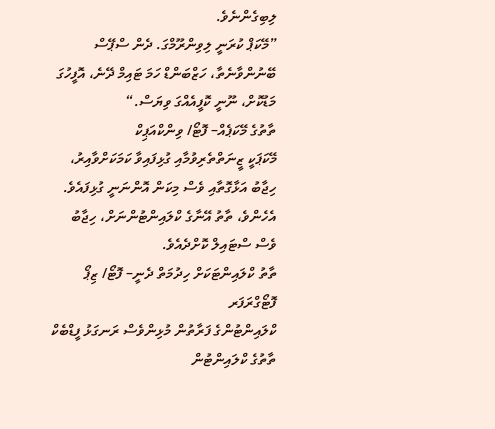ލިބިގެންނެވެ.
”މޭކަޕް ކުރަނީ ލިވިންރޫމްގަ. ދެން ސްޕޭސް ބޭނުންވާނެތާ، ހަޒްބަންޑް ހަމަ ޓައިމް ދޭނެ، އޮފީހުގަ މަޑުކޮށް، ނޫނީ ކޮފީއެއްގަ ވިޔަސް.“
ތާތުގެ މޭކަޕެއް– ފޮޓޯ/ ވިންކްއަޕިކް
މޭކަޕަކީ ޒީނަތްތެރިވުމާއި ގުޅިފައިވާ ކަމަކަށްވާއިރު، ހިޖާބު އަޅާގޮތާއި ވެސް މިކަން އޮންނަނީ ގުޅިފައެވެ. އެހެންވެ، ތާތު އޭނާގެ ކްލައިންޓުންނަށް، ހިޖާބު ވެސް ސްޓައިލް ކޮށްދެއެވެ.
ތާތު ކްލައިންޓަކަށް ހިދުމަތް ދެނީ– ފޮޓޯ/ ޒިޕޯ ފޮޓޯގްރަފަރ
ކްލައިންޓުންގެ ފަރާތުން މުޅިންވެސް ރަނގަޅު ފީޑްބެކް
ތާތުގެ ކްލައިންޓުން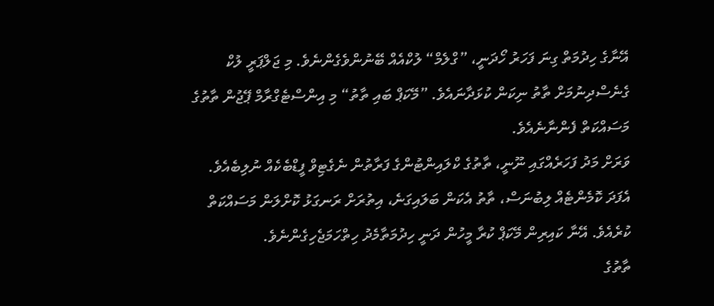އޭނާގެ ހިދުމަތް ގިނަ ފަހަރު ހޯދަނީ، ”ގްލެމް“ ލުކްއެއް ބޭނުންވެގެންނެވެ. މި ޖަލްޕަރީ ލުކް ގެނެސްދިނުމަށް ތާތު ނިކަން ކުޅަދާނައެވެ. ”މޭކަޕް ބައި ތާތު“ މި އިންސްޓެގްރާމް ޕޭޖުން ތާތުގެ މަސައްކަތް ފެންނާނެއެވެ.
ވަރަށް މަދު ފަހަރެއްގައި ނޫނީ، ތާތުގެ ކްލައިންޓުންގެ ފަރާތުން ނެގެޓިވް ފީޑްބެކެއް ނުލިބެއެވެ. އެފަދަ ކޮމެންޓެއް ލިބުނަސް، ތާތު އެކަން ބަލައިގަނެ، އިތުރަށް ރަނގަޅު ކޮށްލަން މަސައްކަތް ކުރެއެވެ. އޭނާ ކައިރިން މޭކަޕް ކުރާ މީހުން ދަނީ ހިދުމަތާމެދު ހިތްހަމަޖެހިގެންނެވެ.
ތާތުގެ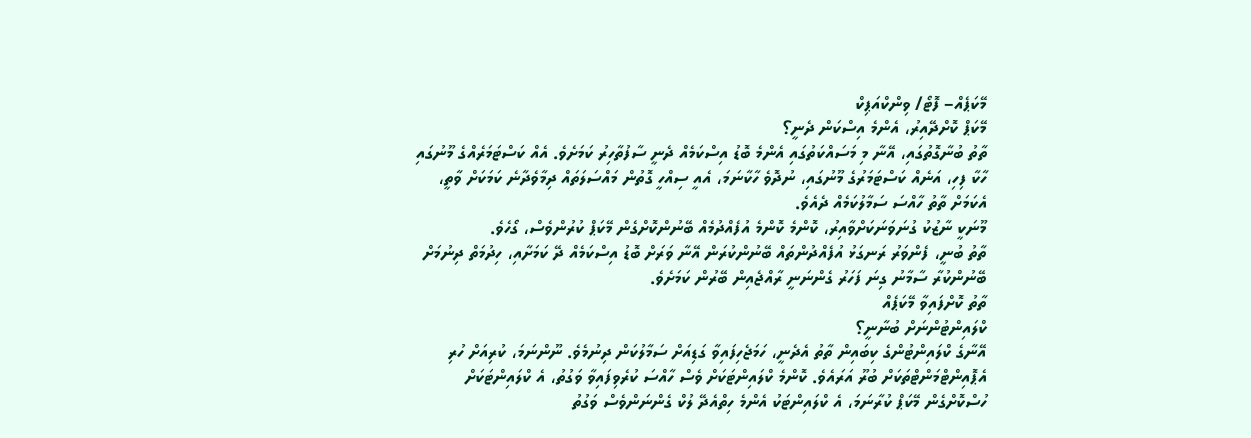މޭކަޕެއް– ފޮޓޯ/ ވިންކްއަޕިކް
މޭކަޕް ކޮށްދޭއިރު، އެންމެ އިސްކަން ދެނީ؟
ތާތު ބުނާގޮތުގައި، އޭނާ މި މަސައްކަތުގައި އެންމެ ބޮޑު އިސްކަމެއް ދެނީ ސާފުތާހިރު ކަމަށެވެ. އެއް ކަސްޓަމަރެއްގެ މޫނުގައި ހާކާ ފިހި، އަނެއް ކަސްޓަމަރުގެ މޫނުގައި، ނުދޮވެ ހާކާނަމަ، އެއީ ސިއްހީ ގޮތުން މައްސަލަތައް ދިމާވެދާނެ ކަމަކަށް ވާތީ، އެކަމަށް ތާތު ހާއްސަ ސަމާލުކަމެއް ދެއެވެ.
މޫނަކީ ނާޒުކު ގުނަވަނަކަށްވާއިރު، ކޮންމެ ކޮންމެ އުފެއްދުމެއް ބޭނުންކޮށްގެން މޭކަޕް ކުރުންވެސް، ގޯހެވެ.
ތާތު ބުނީ، ފެންވަރު ރަނގަޅު އުފެއްދުންތައް ބޭނުންކުރަން އޭނާ ވަރަށް ބޮޑު އިސްކަމެއް ދޭ ކަމަށާއި، ހިދުމަތް ދިނުމަށް ބޭނުންކުރާ ސާމާނު ގިނަ ފަހަރު ގެންނަނީ ރާއްޖެއިން ބޭރުން ކަމަށެވެ.
ތާތު ކޮށްފައިވާ މޭކަޕެއް
ކްލައިންޓުންނަށް ބުނާނީ؟
އޭނާގެ ކްލައިންޓުންގެ ކިބައިން ތާތު އެދެނީ، ހަމަޖެހިފައިވާ ގަޑިއަށް ސަމާލުކަން ދިނުމެވެ. ނޫންނަމަ، ކުރިއަށް ހުރި އެޕޮއިންޓްމަންޓްތަކަށް ބުރޫ އަރައެވެ. ކޮންމެ ކްލައިންޓަކަށް ވެސް ހާއްސަ ކުރެވިފައިވާ ވަގުތު، އެ ކްލައިންޓަކަށް ހުސްކޮށްގެން މޭކަޕް ކުރާނަމަ، އެ ކްލައިންޓަކު އެންމެ ހިތްއެދޭ ލުކް ގެންނަންވެސް ވަގުތު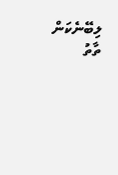ލިބޭނެކަން ތާތު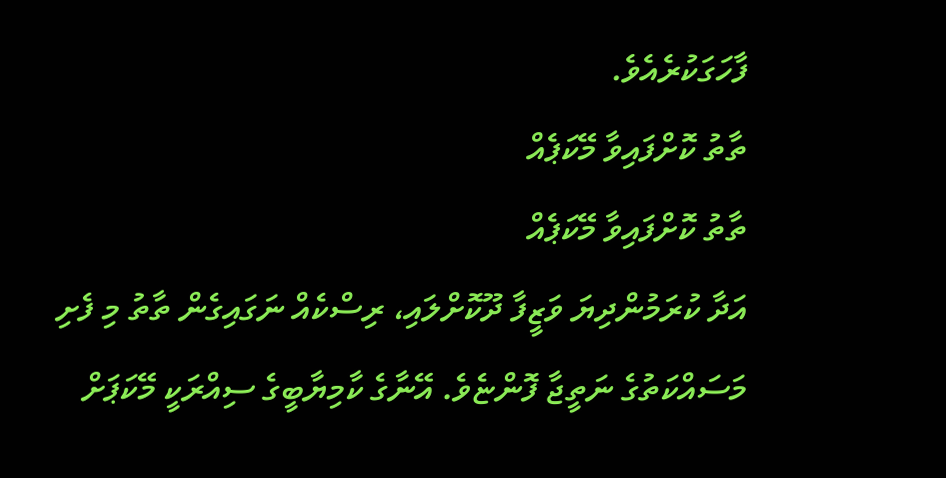ފާހަގަކުރެއެވެ.
ތާތު ކޮށްފައިވާ މޭކަޕެއް
ތާތު ކޮށްފައިވާ މޭކަޕެއް
އަދާ ކުރަމުންދިޔަ ވަޒީފާ ދޫކޮށްލައި، ރިސްކެއް ނަގައިގެން ތާތު މި ފެށި މަސައްކަތުގެ ނަތީޖާ ފޮންޏެވެ. އޭނާގެ ކާމިޔާބީގެ ސިއްރަކީ މޭކަޕަށް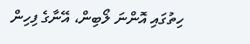ހިތުގައި އޮންނަ ލޯބިން، އޭނާގެ ފިހިން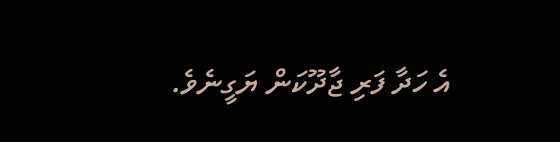އެ ހަދާ ފަރި ޖާދޫކަން ޔަގީނެވެ.